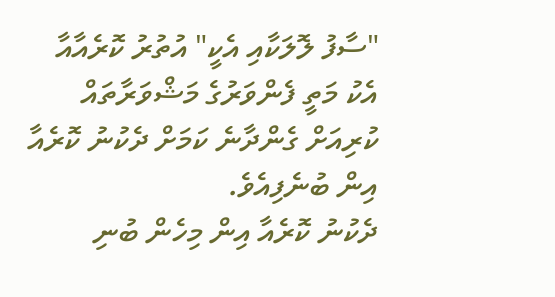"ސާފު ލޮލަކާއި އެކީ" އުތުރު ކޮރެއާއާ އެކު މަތީ ފެންވަރުގެ މަޝްވަރާތައް ކުރިއަށް ގެންދާނެ ކަމަށް ދެކުނު ކޮރެއާ އިން ބުނެފިއެވެ.
ދެކުނު ކޮރެއާ އިން މިހެން ބުނި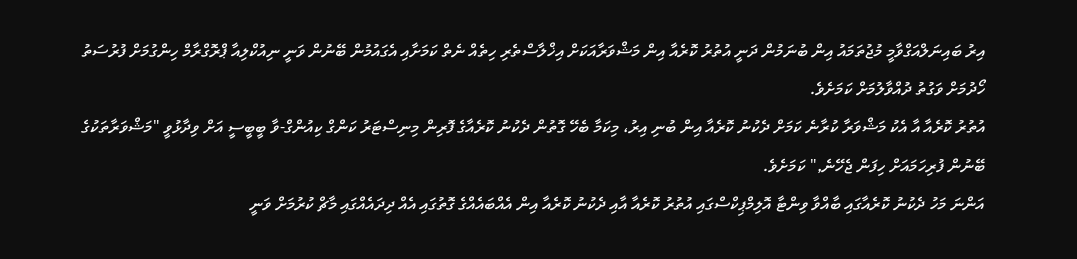އިރު ބައިނަލްއަގްވާމީ މުޖުތަމައު އިން ބުނަމުން ދަނީ އުތުރު ކޮރެއާ އިން މަޝްވަރާއަކަށް އިޚްލާސްތެރި ހިތެއް ނެތް ކަމަށާއި އެގައުމުން ބޭނުން ވަނީ ނިއުކްލިއާ ޕްރޮގްރާމް ހިންގުމަށް ފުރުސަތު ހޯދުމަށް ވަގުތު ދުއްވާލުމަށް ކަމަށެވެ.
އުތުރު ކޮރެއާ އާ އެކު މަޝްވަރާ ކުރާނެ ކަމަށް ދެކުނު ކޮރެއާ އިން ބުނި އިރު، މިކަމާ ބެހޭ ގޮތުން ދެކުނު ކޮރެއާގެ ފޮރިން މިނިސްޓަރު ކަންގް ކިއުންގް-ވާ ބީބީސީ އަށް ވިދާޅުވީ "މަޝްވަރާތަކުގެ ބޭނުން ފުރިހަމައަށް ހިފަން ޖެހޭނެ," ކަމަށެވެ.
އަންނަ މަހު ދެކުނު ކޮރެއާގައި ބާއްވާ ވިންޓާ އޮލިމްޕިކްސްގައި އުތުރު ކޮރެއާ އާއި ދެކުނު ކޮރެއާ އިން އެއްބައެއްގެ ގޮތުގައި އެއް ދިދައެއްގައި މާޗް ކުރުމަށް ވަނީ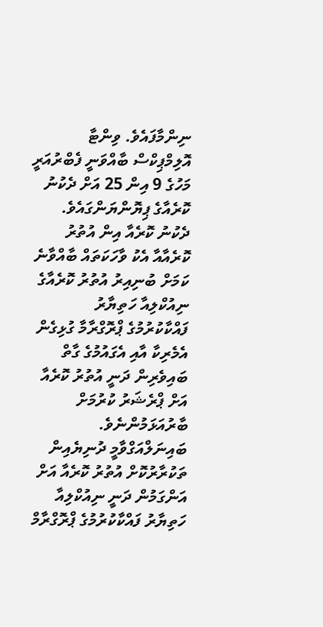ނިންމާފައެވެ. ވިންޓާ އޮލިމްޕިކްސް ބާއްވަނީ ފެބްރުއަރީ މަހުގެ 9 އިން 25 އަށް ދެކުނު ކޮރެއާގެ ޕިޔޮންޔަންގައެވެ.
ދެކުނު ކޮރެއާ އިން އުތުރު ކޮރެއާއާ އެކު ވާހަކަތައް ބާއްވާނެ ކަމަށް ބުނިއިރު އުތުރު ކޮރެއާގެ ނިއުކްލިއާ ހަތިޔާރު ފައްކާކުރުމުގެ ޕްރޮގްރާމާ ގުޅިގެން އެމެރިކާ އާއި އެގައުމުގެ ގާތް ބައިވެރިން ދަނީ އުތުރު ކޮރެއާ އަށް ޕްރެޝަރު ކުރުމަށް ބާރުއަޅަމުންނެވެ.
ބައިނަލްއަގްވާމީ ދުނިޔެއިން ތަކުރާރުކޮށް އުތުރު ކޮރެއާ އަށް އަންގަމުން ދަނީ ނިއުކްލިއާ ހަތިޔާރު ފައްކާކުރުމުގެ ޕްރޮގްރާމް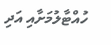ހުއްޓާލުމަށާއި އަދި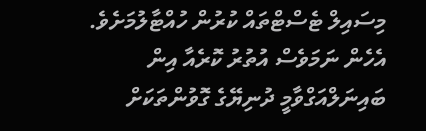މިސައިލް ޓެސްޓްތައް ކުރުން ހުއްޓާލުމަށެވެ. އެހެން ނަމަވެސް އުތުރު ކޮރެއާ އިން ބައިނަލްއަގްވާމީ ދުނިޔޭގެ ގޮވުންތަކަށް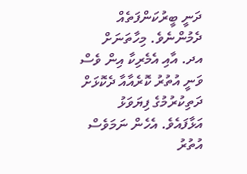ދަނީ ބީރުކަންފަތެއް ދެމުންނެވެ. މިހާތަނަށް އދ. އާއި އެމެރިކާ އިން ވެސް ވަނީ އުތުރު ކޮރެއާއާ ދެކޮޅަށް ދަތިކުރުމުގެ ފިޔަވަޅު އަޅާފައެވެ. އެހެން ނަމަވެސް އުތުރު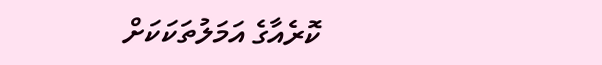ކޮރެއާގެ އަމަލުތަކަކަށް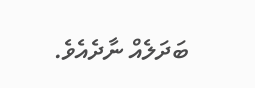ބަދަލެއް ނާދެއެވެ.